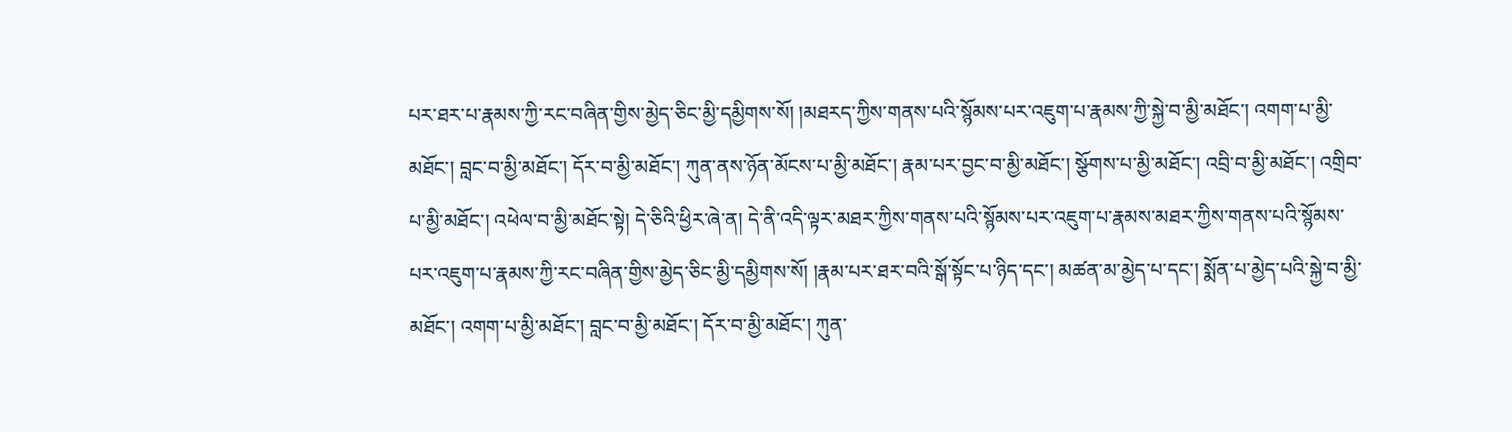པར་ཐར་པ་རྣམས་ཀྱི་རང་བཞིན་གྱིས་མྱེད་ཅིང་མྱི་དམྱིགས་སོ། །མཐརད་ཀྱིས་གནས་པའི་སྙོམས་པར་འཇུག་པ་རྣམས་ཀྱི་སྐྱེ་བ་མྱི་མཐོང་། འགག་པ་མྱི་མཐོང་། བླང་བ་མྱི་མཐོང་། དོར་བ་མྱི་མཐོང་། ཀུན་ནས་ཉོན་མོངས་པ་མྱི་མཐོང་། རྣམ་པར་བྱང་བ་མྱི་མཐོང་། སྩོགས་པ་མྱི་མཐོང་། འབྲི་བ་མྱི་མཐོང་། འགྲིབ་པ་མྱི་མཐོང་། འཕེལ་བ་མྱི་མཐོང་སྟེ། དེ་ཅིའི་ཕྱིར་ཞེ་ན། དེ་ནི་འདི་ལྟར་མཐར་ཀྱིས་གནས་པའི་སྙོམས་པར་འཇུག་པ་རྣམས་མཐར་ཀྱིས་གནས་པའི་སྙོམས་པར་འཇུག་པ་རྣམས་ཀྱི་རང་བཞིན་གྱིས་མྱེད་ཅིང་མྱི་དམྱིགས་སོ། །རྣམ་པར་ཐར་བའི་སྒོ་སྟོང་པ་ཉིད་དང་། མཚན་མ་མྱེད་པ་དང་། སྨོན་པ་མྱེད་པའི་སྐྱེ་བ་མྱི་མཐོང་། འགག་པ་མྱི་མཐོང་། བླང་བ་མྱི་མཐོང་། དོར་བ་མྱི་མཐོང་། ཀུན་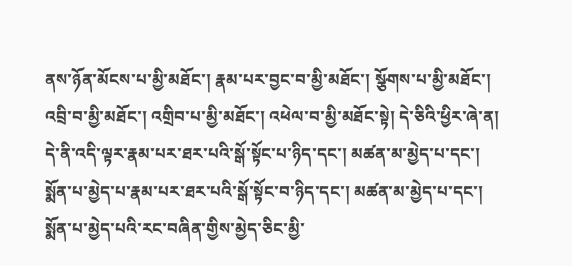ནས་ཉོན་མོངས་པ་མྱི་མཐོང་། རྣམ་པར་བྱང་བ་མྱི་མཐོང་། སྩོགས་པ་མྱི་མཐོང་། འབྲི་བ་མྱི་མཐོང་། འགྲིབ་པ་མྱི་མཐོང་། འཕེལ་བ་མྱི་མཐོང་སྟེ། དེ་ཅིའི་ཕྱིར་ཞེ་ན། དེ་ནི་འདི་ལྟར་རྣམ་པར་ཐར་པའི་སྒོ་སྟོང་པ་ཉིད་དང་། མཚན་མ་མྱེད་པ་དང་། སྨོན་པ་མྱེད་པ་རྣམ་པར་ཐར་པའི་སྒོ་སྟོང་བ་ཉིད་དང་། མཚན་མ་མྱེད་པ་དང་། སྨོན་པ་མྱེད་པའི་རང་བཞིན་གྱིས་མྱེད་ཅིང་མྱི་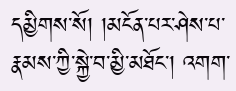དམྱིགས་སོ། །མངོན་པར་ཤེས་པ་རྣམས་ཀྱི་སྐྱེ་བ་མྱི་མཐོང་། འགག་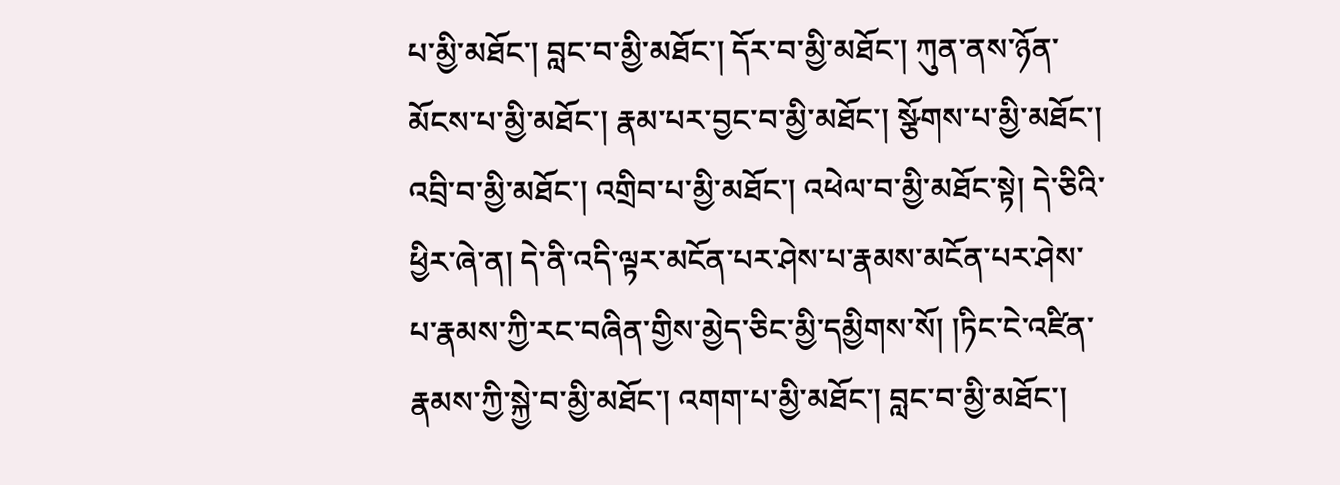པ་མྱི་མཐོང་། བླང་བ་མྱི་མཐོང་། དོར་བ་མྱི་མཐོང་། ཀུན་ནས་ཉོན་མོངས་པ་མྱི་མཐོང་། རྣམ་པར་བྱང་བ་མྱི་མཐོང་། སྩོགས་པ་མྱི་མཐོང་། འབྲི་བ་མྱི་མཐོང་། འགྲིབ་པ་མྱི་མཐོང་། འཕེལ་བ་མྱི་མཐོང་སྟེ། དེ་ཅིའི་ཕྱིར་ཞེ་ན། དེ་ནི་འདི་ལྟར་མངོན་པར་ཤེས་པ་རྣམས་མངོན་པར་ཤེས་པ་རྣམས་ཀྱི་རང་བཞིན་གྱིས་མྱེད་ཅིང་མྱི་དམྱིགས་སོ། །ཏིང་ངེ་འཛིན་རྣམས་ཀྱི་སྐྱེ་བ་མྱི་མཐོང་། འགག་པ་མྱི་མཐོང་། བླང་བ་མྱི་མཐོང་།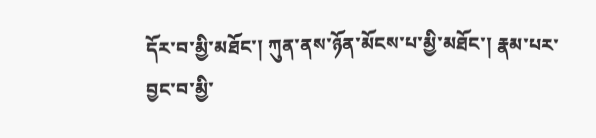དོར་བ་མྱི་མཐོང་། ཀུན་ནས་ཉོན་མོངས་པ་མྱི་མཐོང་། རྣམ་པར་བྱང་བ་མྱི་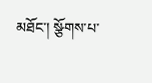མཐོང་། སྩོགས་པ་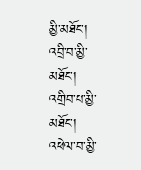མྱི་མཐོང་། འབྲི་བ་མྱི་མཐོང་། འགྲིབ་པ་མྱི་མཐོང་། འཕེལ་བ་མྱི་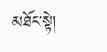མཐོང་སྟེ།